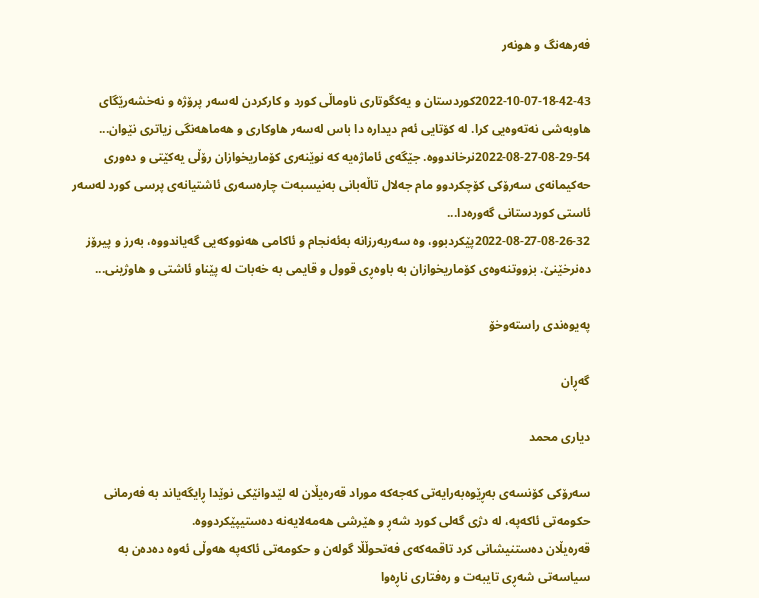فه‌رهه‌نگ‌ و هونه‌ر

2022-10-07-18-42-43کوردستان و یەکگوتاری ناوماڵی کورد و کارکردن لەسەر پرۆژە و نەخشەرێگای هاوبەشی نەتەوەیی کرا. لە کۆتایی ئەم دیدارە دا باس لەسەر هاوکاری و هەماهەنگی زیاتری نێوان...
2022-08-27-08-29-54نرخاندووە. جێگەی ئاماژەیە کە نوێنەری کۆماریخوازان رۆڵی یەکێتی و دەوری حەکیمانەی سەرۆکی کۆچکردوو مام جەلال تاڵەبانی بەنیسبەت چارەسەری ئاشتیانەی پرسی کورد لەسەر ئاستی کوردستانی گەورەدا...
2022-08-27-08-26-32پێکردبوو، وە سەربەرزانە بەئەنجام و ئاکامی هەنووکەیی گەیاندووە، بەرز و پیرۆز دەنرخێنێ. بزووتنەوەی کۆماریخوازان بە باوەڕی قوول و قایمی بە خەبات لە پێناو ئاشتی و هاوژینی...

په‌یوه‌ندی راسته‌وخۆ

گه‌ڕان

دیاری محمد

سەرۆکی کۆنسەی بەڕێوەبەرایەتی کەجەکە موراد قەرەیڵان لە لێدوانێکی نوێدا ڕایگەیاند بە فەرمانی حکومەتی ئاکەپە، لە دژی گەلی کورد شەڕ و ھێرشی ھەمەلایەنە دەستیپێکردووە.
قەرەیڵان دەستنیشانی کرد تاقمەکەی فەتحوڵڵا گولەن و حکومەتی ئاکەپە ھەوڵی ئەوە دەدەن بە سیاسەتی شەڕی تایبەت و رەفتاری ناڕەوا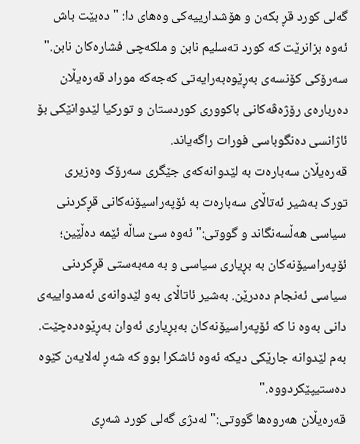گەلی کورد قڕ بکەن و ھۆشدارییەکی وەھای دا: "دەبێت باش ئەوە بزانرێت کە کورد تەسلیم نابن و ملکەچی فشارەکان نابن."
سەرۆکی کۆنسەی بەڕێوەبەرایەتی کەجەکە موراد قەرەیڵان دەربارەی رۆژەڤەکانی باکووری کوردستان و تورکیا لێدوانێکی بۆ ئاژانسی دەنگوباسی فورات راگەیاند.
قەرەیڵان سەبارەت بە لێدوانەکەی جێگری سەرۆک وەزیری تورک بەشیر ئەتاڵای سەبارەت بە ئۆپەراسیۆنەکانی قڕکردنی سیاسی ھەڵسەنگاند و گووتی:" ئەوە سێ ساڵە ئێمە دەڵێین؛ ئۆپەراسیۆنەکان بە بڕیاری سیاسی و بە مەبەستی قڕکردنی سیاسی ئەنجام دەدرێن. بەشیر ئاتاڵای بەو لێدوانەی ئەمدواییەی دانی بەوە نا کە ئۆپەراسیۆنەکان بەبڕیاری ئەوان بەڕێوەدەچێت. بەم لێدوانە جارێکی دیکە ئەوە ئاشکرا بوو کە شەڕ لەلایەن کێوە دەستیپێکردووە."
قەرەیڵان ھەروەھا گووتی:" لەدژی گەلی کورد شەڕی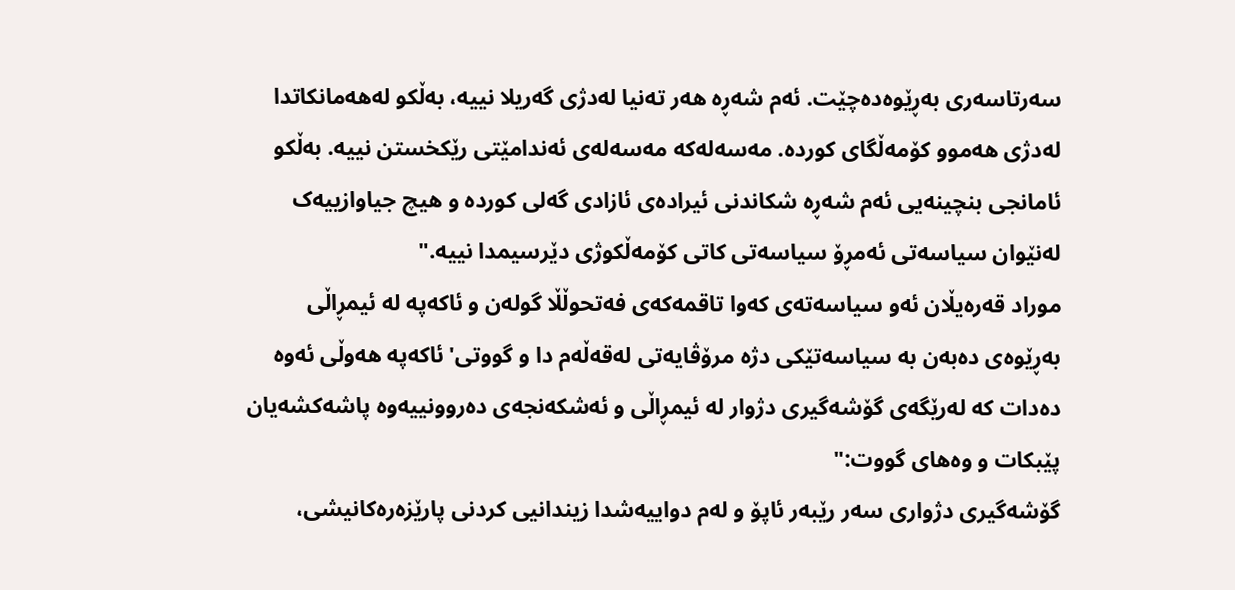سەرتاسەری بەڕێوەدەچێت. ئەم شەڕە ھەر تەنیا لەدژی گەریلا نییە، بەڵکو لەھەمانکاتدا لەدژی ھەموو کۆمەڵگای کوردە. مەسەلەکە مەسەلەی ئەندامێتی رێکخستن نییە. بەڵکو ئامانجی بنچینەیی ئەم شەڕە شکاندنی ئیرادەی ئازادی گەلی کوردە و ھیچ جیاوازییەک لەنێوان سیاسەتی ئەمڕۆ سیاسەتی کاتی کۆمەڵکوژی دێرسیمدا نییە."
موراد قەرەیڵان ئەو سیاسەتەی کەوا تاقمەکەی فەتحوڵڵا گولەن و ئاکەپە لە ئیمڕاڵی بەڕێوەی دەبەن بە سیاسەتێکی دژە مرۆڤایەتی لەقەڵەم دا و گووتی' ئاکەپە ھەوڵی ئەوە دەدات کە لەرێگەی گۆشەگیری دژوار لە ئیمڕاڵی و ئەشکەنجەی دەروونییەوە پاشەکشەیان پێبکات و وەھای گووت:"
گۆشەگیری دژواری سەر رێبەر ئاپۆ و لەم دواییەشدا زیندانیی کردنی پارێزەرەکانیشی،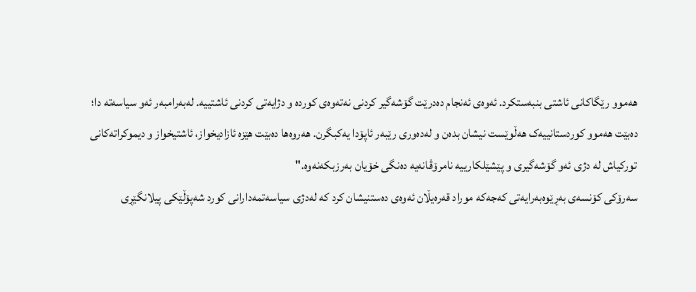ھەموو رێگاکانی ئاشتی بنبەستکرد. ئەوەی ئەنجام دەدرێت گۆشەگیر کردنی نەتەوەی کوردە و دژایەتی کردنی ئاشتییە. لەبەرامبەر ئەو سیاسەتە دا؛ دەبێت ھەموو کوردستانییەک ھەڵوێست نیشان بدەن و لەدەوری رێبەر ئاپۆدا یەکبگرن. ھەروەھا دەبێت ھێزە ئازادیخواز، ئاشتیخواز و دیموکراتەکانی تورکیاش لە دژی ئەو گۆشەگیری و پێشێلکارییە نامرۆڤانەیە دەنگی خۆیان بەرزبکەنەوە."
سەرۆکی کۆنسەی بەڕێوەبەرایەتی کەجەکە موراد قەرەیڵان ئەوەی دەستنیشان کرد کە لەدژی سیاسەتمەدارانی کورد شەپۆڵێکی پیلانگێڕی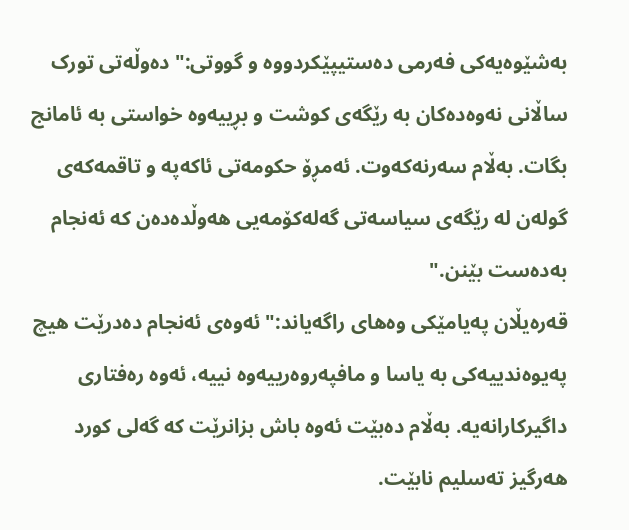بەشێوەیەکی فەرمی دەستیپێکردووە و گووتی:" دەوڵەتی تورک ساڵانی نەوەدەکان بە رێگەی کوشت و بڕییەوە خواستی بە ئامانج بگات. بەڵام سەرنەکەوت. ئەمڕۆ حکومەتی ئاکەپە و تاقمەکەی گولەن لە رێگەی سیاسەتی گەلەکۆمەیی ھەوڵدەدەن کە ئەنجام بەدەست بێنن."
قەرەیڵان پەیامێکی وەھای راگەیاند:" ئەوەی ئەنجام دەدرێت ھیچ پەیوەندییەکی بە یاسا و مافپەروەرییەوە نییە، ئەوە رەفتاری داگیرکارانەیە. بەڵام دەبێت ئەوە باش بزانرێت کە گەلی کورد ھەرگیز تەسلیم نابێت.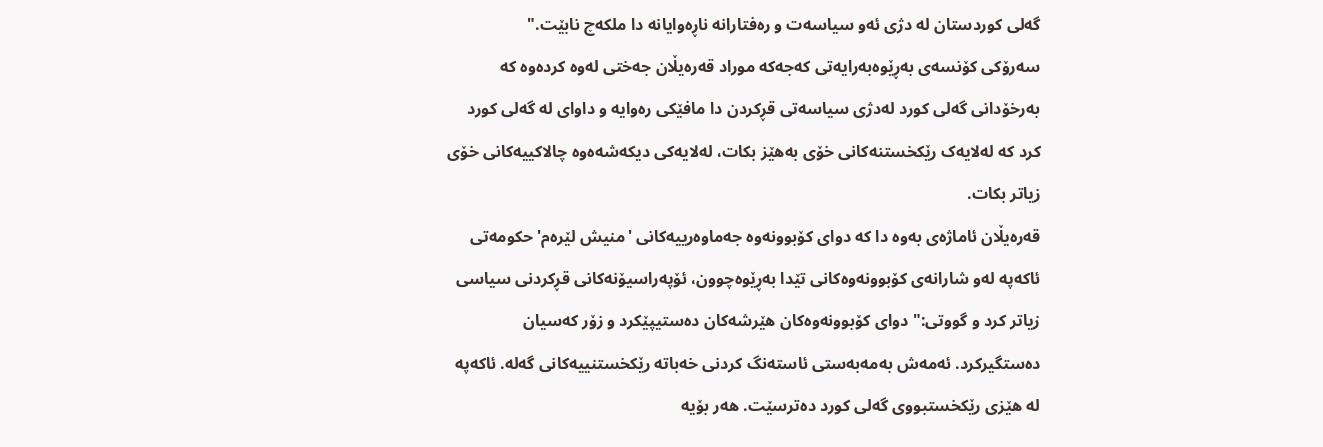گەلی کوردستان لە دژی ئەو سیاسەت و رەفتارانە ناڕەوایانە دا ملکەچ نابێت."
سەرۆکی کۆنسەی بەڕێوەبەرایەتی کەجەکە موراد قەرەیڵان جەختی لەوە کردەوە کە بەرخۆدانی گەلی کورد لەدژی سیاسەتی قڕکردن دا مافێکی رەوایە و داوای لە گەلی کورد کرد کە لەلایەک رێکخستنەکانی خۆی بەھێز بکات، لەلایەکی دیکەشەەوە چالاکییەکانی خۆی زیاتر بکات.
قەرەیڵان ئاماژەی بەوە دا کە دوای کۆبوونەوە جەماوەرییەکانی 'منیش لێرەم' حکومەتی ئاکەپە لەو شارانەی کۆبوونەوەکانی تێدا بەڕێوەچوون، ئۆپەراسیۆنەکانی قڕکردنی سیاسی زیاتر کرد و گووتی:" دوای کۆبوونەوەکان ھێرشەکان دەستیپێکرد و زۆر کەسیان دەستگیرکرد. ئەمەش بەمەبەستی ئاستەنگ کردنی خەباتە رێکخستنییەکانی گەلە. ئاکەپە لە ھێزی رێکخستبووی گەلی کورد دەترسێت. ھەر بۆیە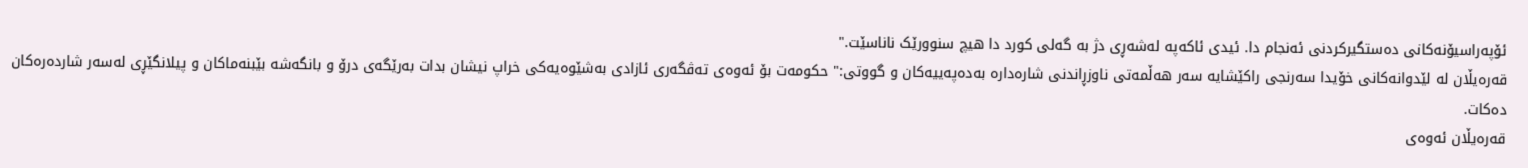ئۆپەراسیۆنەکانی دەستگیرکردنی ئەنجام دا. ئیدی ئاکەپە لەشەڕی دژ بە گەلی کورد دا ھیچ سنوورێک ناناسێت."
قەرەیڵان لە لێدوانەکانی خۆیدا سەرنجی راکێشایە سەر ھەڵمەتی ناوزڕاندنی شارەدارە بەدەپەییەکان و گووتی:" حکومەت بۆ ئەوەی تەڤگەری ئازادی بەشێوەیەکی خراپ نیشان بدات بەرێگەی درۆ و بانگەشە بێبنەماکان و پیلانگێڕی لەسەر شاردەرەکان دەکات.
قەرەیڵان ئەوەی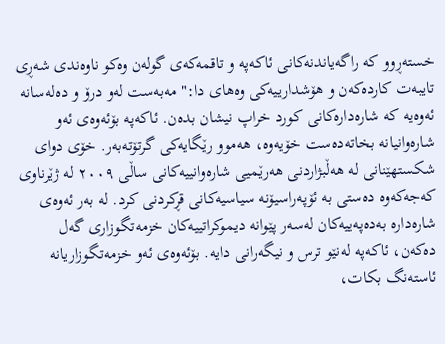خستەڕوو کە راگەیاندنەکانی ئاکەپە و تاقمەکەی گولەن وەکو ناوەندی شەڕی تایبەت کاردەکەن و ھۆشدارییەکی وەھای دا:" مەبەست لەو درۆ و دەلەسانە ئەوەیە کە شارەدارەکانی کورد خراپ نیشان بدەن. ئاکەپە بۆئەوەی ئەو شارەوانیانە بخاتەدەست خۆیەوە، ھەموو رێگایەکی گرتۆتەبەر. خۆی دوای شکستھێنانی لە ھەڵبژاردنی ھەرێمیی شارەوانییەکانی ساڵی ٢٠٠٩ لە ژێرناوی کەجەکەوە دەستی بە ئۆپەراسیۆنە سیاسیەکانی قڕکردنی کرد. لە بەر ئەوەی شارەدارە بەدەپەییەکان لەسەر پێوانە دیموکراتییەکان خزمەتگوزاری گەل دەکەن، ئاکەپە لەنێو ترس و نیگەرانی دایە. بۆئەوەی ئەو خزمەتگوزاریانە ئاستەنگ بکات،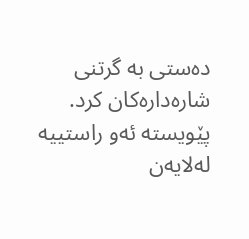دەستی بە گرتنی شارەدارەکان کرد. پێویستە ئەو راستییە لەلایەن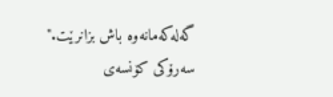گەلەکەمانەوە باش بزانرێت."
سەرۆکی کۆنسەی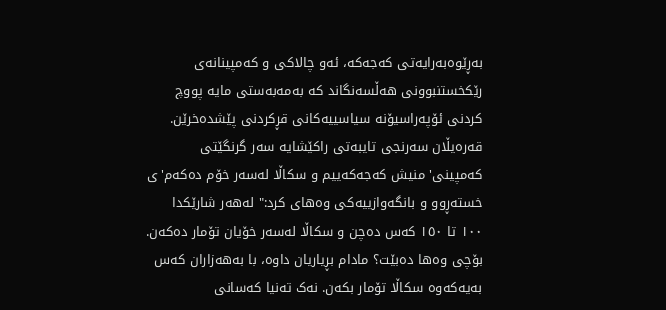بەڕێوەبەرایەتی کەجەکە، ئەو چالاکی و کەمپینانەی رێکخستنبوونی ھەڵسەنگاند کە بەمەبەستی مایە پووچ کردنی ئۆپەراسیۆنە سیاسییەکانی قڕکردنی پێشدەخرێن. قەرەیڵان سەرنجی تایبەتی راکێشایە سەر گرنگێتی کەمپینی' منیش کەجەکەییم و سکاڵا لەسەر خۆم دەکەم'ی خستەڕوو و بانگەوازییەکی وەھای کرد:" لەھەر شارێکدا ١٠٠ تا ١٥٠ کەس دەچن و سکاڵا لەسەر خۆیان تۆمار دەکەن. بۆچی وەھا دەبێت؟ مادام بڕیاریان داوە، با بەھەزاران کەس بەیەکەوە سکاڵا تۆمار بکەن. نەک تەنیا کەسانی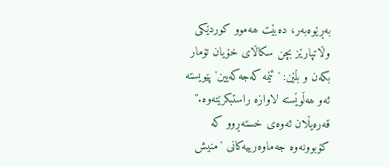بەڕێوەبەر، دەبێت ھەموو کوردێکی وڵاتپارێز بچن سکاڵای خۆیان تۆمار بکەن و بڵێن: 'ئێمە کەجەکەیین' پێویستە ئەو ھەڵوێستە لاوازە راستبکرێتەوە."
قەرەیڵان ئەوەی خستەڕوو کە کۆبوونەوە جەماوەرییەکانی 'منیش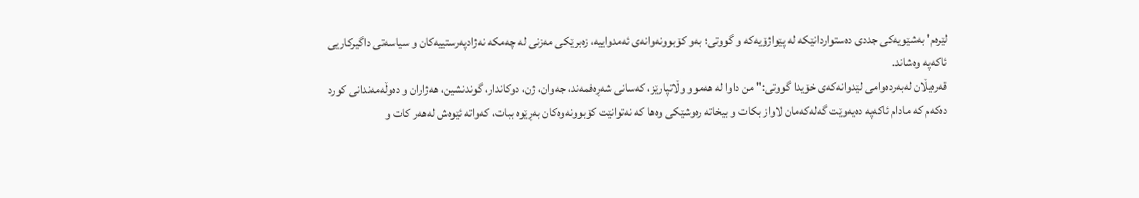لێرەم' بەشێویەکی جددی دەستواردانێکە لە پێواژۆیەکە و گووتی؛ بەو کۆبوونەوانەی ئەمدواییە، زەبرێکی مەزنی لە چەمکە نەژادپەرستییەکان و سیاسەتی داگیرکاریی ئاکەپە وەشاند.
قەرەیڵان لەبەردەوامی لێدوانەکەی خۆیدا گووتی:" من داوا لە ھەموو وڵاتپارێز، کەسانی شەڕەفمەند، جەوان، ژن، دوکاندار، گوندنشین، ھەژاران و دەوڵەمەندانی کورد دەکەم کە مادام ئاکەپە دەیەوێت گەلەکەمان لاواز بکات و بیخاتە رەوشێکی وەھا کە نەتوانێت کۆبوونەوەکان بەڕێوە ببات، کەواتە ئێوەش لەھەر کات و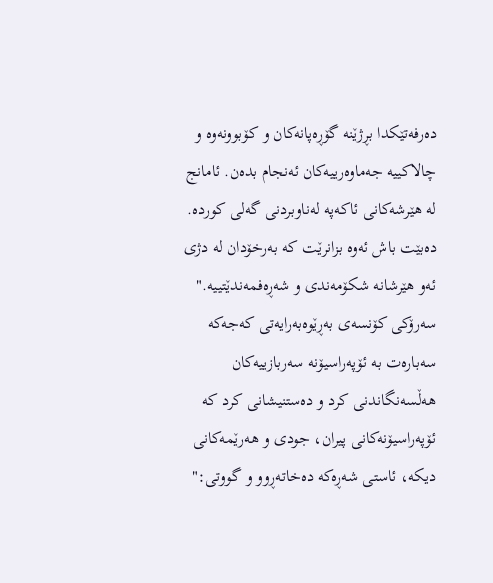دەرفەتێکدا بڕژێنە گۆڕەپانەکان و کۆبوونەوە و چالاکییە جەماوەرییەکان ئەنجام بدەن. ئامانج لە ھێرشەکانی ئاکەپە لەناوبردنی گەلی کوردە. دەبێت باش ئەوە بزانرێت کە بەرخۆدان لە دژی ئەو ھێرشانە شکۆمەندی و شەڕەفمەندێتییە."
سەرۆکی کۆنسەی بەڕێوەبەرایەتی کەجەکە سەبارەت بە ئۆپەراسیۆنە سەربازییەکان ھەڵسەنگاندنی کرد و دەستنیشانی کرد کە ئۆپەراسیۆنەکانی پیران، جودی و ھەرێمەکانی دیکە، ئاستی شەڕەکە دەخاتەڕوو و گووتی:"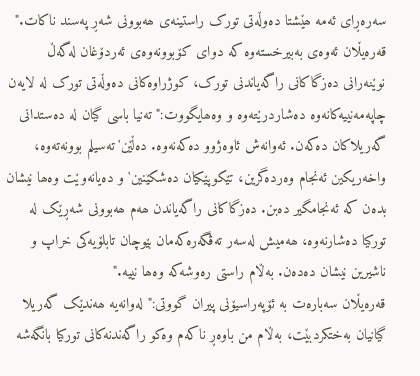سەرەڕای ئەمە ھێشتا دەوڵەتی تورک راستینەی ھەبوونی شەڕ پەسند ناکات."
قەرەیڵان ئەوەی بەبیرخستەوە کە دوای کۆبوونەوەی ئەردۆغان لەگەڵ نوێنەرانی دەزگاکانی راگەیاندنی تورک، کوژراوەکانی دەوڵەتی تورک لە لایەن چاپەمەنییەکانەوە دەشاردرێتەوە و وەھایگووت:" تەنیا باسی گیان لە دەستدانی گەریلاکان دەکەن. ئەوانەش ئاوەژوو دەکەنەوە. دەڵێن'تەسیلم بوونەتەوە، واخەریکین ئەنجام وەردەگرین، تێکوپێکیان دەشکێنین' و دەیانەوێت وەھا نیشان بدەن کە ئەنجامگیر دەبن. دەزگاکانی راگەیاندن ھەم ھەبوونی شەڕێک لە تورکیا دەشارنەوە، ھەمیش لەسەر تەڤگەرەکەمان بێوچان تابلۆیەکی خراپ و ناشیرین نیشان دەدەن. بەڵام راستی رەوشەکە وەھا نییە."
قەرەیڵان سەبارەت بە ئۆپەراسیۆنی پیران گووتی:" لەوانەیە ھەندێک گەریلا گیانیان بەختکردبێت، بەڵام من باوەڕ ناکەم وەکو راگەندنەکانی تورکیا بانگەشە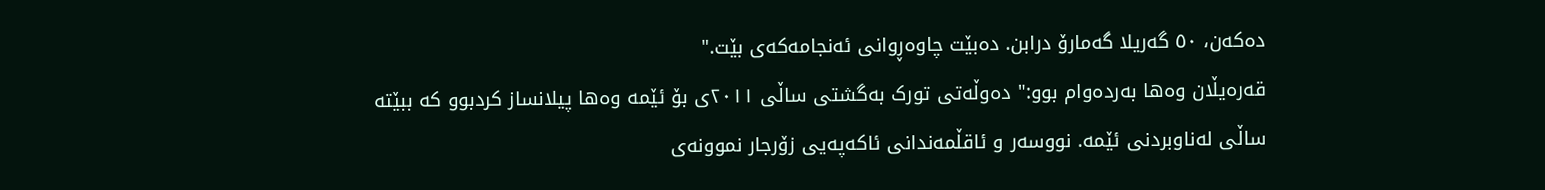دەکەن، ٥٠ گەریلا گەمارۆ درابن. دەبێت چاوەڕوانی ئەنجامەکەی بێت."
قەرەیڵان وەھا بەردەوام بوو:" دەوڵەتی تورک بەگشتی ساڵی ٢٠١١ی بۆ ئێمە وەھا پیلانساز کردبوو کە ببێتە ساڵی لەناوبردنی ئێمە. نووسەر و ئاقڵمەندانی ئاکەپەیی زۆرجار نموونەی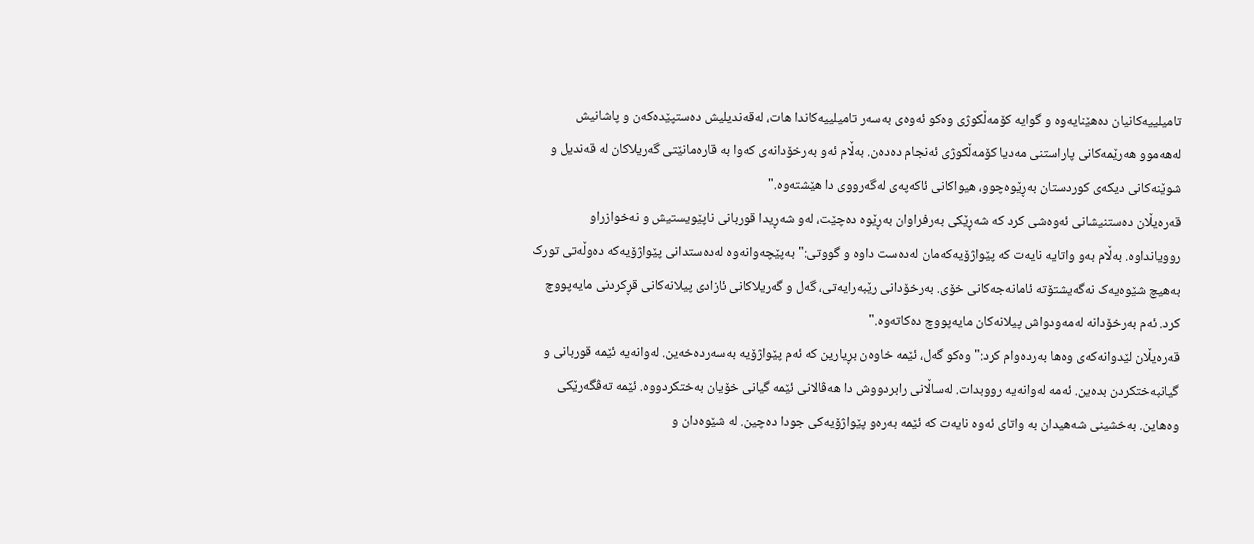تامیلییەکانیان دەھێنایەوە و گوایە کۆمەڵکوژی وەکو ئەوەی بەسەر تامیلییەکاندا ھات، لەقەندیلیش دەستپێدەکەن و پاشانیش لەھەموو ھەرێمەکانی پاراستنی مەدیا کۆمەڵکوژی ئەنجام دەدەن. بەڵام ئەو بەرخۆدانەی کەوا بە قارەمانێتی گەریلاکان لە قەندیل و شوێنەکانی دیکەی کوردستان بەڕێوەچوو، ھیواکانی ئاکەپەی لەگەرووی دا ھێشتەوە."
قەرەیڵان دەستنیشانی ئەوەشی کرد کە شەڕێکی بەرفراوان بەڕێوە دەچێت، لەو شەڕیدا قوربانی ناپێویستیش و نەخوازراو روویانداوە. بەڵام بەو واتایە نایەت کە پێواژۆیەکەمان لەدەست داوە و گووتی:" بەپێچەوانەوە لەدەستدانی پێواژۆیەکە دەوڵەتی تورک بەھیچ شێوەیەک نەگەیشتۆتە ئامانەجەکانی خۆی. بەرخۆدانی رێبەرایەتی، گەل و گەریلاکانی ئازادی پیلانەکانی قڕکردنی مایەپووچ کرد. ئەم بەرخۆدانە لەمەودواش پیلانەکان مایەپووچ دەکاتەوە."
قەرەیڵان لێدوانەکەی وەھا بەردەوام کرد:" وەکو گەل، ئێمە خاوەن بڕیارین کە ئەم پێواژۆیە بەسەردەخەین. لەوانەیە ئێمە قوربانی و گیانبەختکردن بدەین. ئەمە لەوانەیە رووبدات. لەساڵانی رابردووش دا ھەڤالانی ئێمە گیانی خۆیان بەختکردووە. ئێمە تەڤگەرێکی وەھاین. بەخشینی شەھیدان بە واتای ئەوە نایەت کە ئێمە بەرەو پێواژۆیەکی جودا دەچین. لە شێوەدان و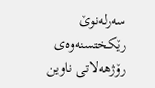سەرلەنوێ رێکختسنەوەی رۆژھەلاتی ناوین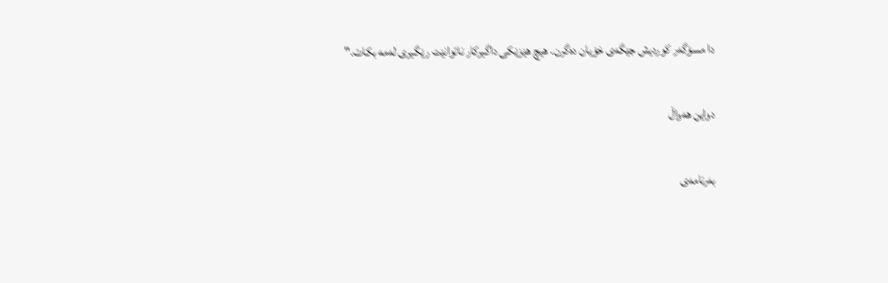دا مسۆگەر کوردیش جێگەی خۆیان دەگرن. ھیچ ھێزێکی داگیرکار ناتوانێت رێگیری لەمە بکات."

دواین هه‌واڵ

به‌رنامه‌ی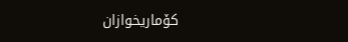کۆماریخوازان